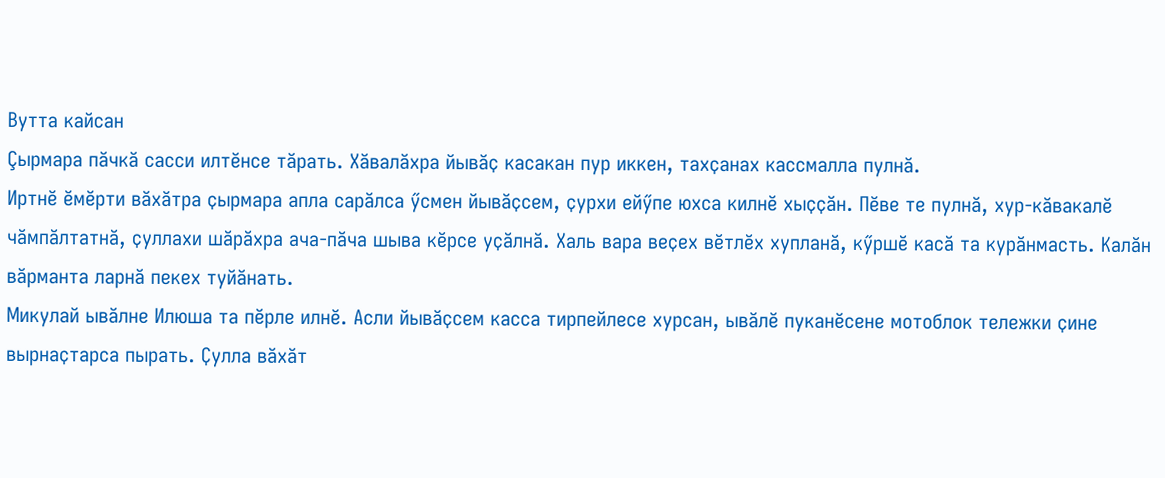Вутта кайсан
Çырмара пӑчкӑ сасси илтӗнсе тăрать. Хӑвалӑхра йывӑҫ касакан пур иккен, тахҫанах кассмалла пулнă.
Иртнӗ ӗмӗрти вӑхӑтра ҫырмара апла сарӑлса ӳсмен йывӑҫсем, ҫурхи ейӳпе юхса килнӗ хыҫҫӑн. Пӗве те пулнӑ, хур-кӑвакалӗ чăмпăлтатнă, ҫуллахи шӑрӑхра ача-пăча шыва кӗрсе уҫӑлнӑ. Халь вара веҫех вӗтлӗх хупланӑ, кӳршӗ касӑ та курӑнмасть. Калӑн вӑрманта ларнӑ пекех туйӑнать.
Микулай ывӑлне Илюша та пӗрле илнӗ. Асли йывӑҫсем касса тирпейлесе хурсан, ывӑлӗ пуканӗсене мотоблок тележки ҫине вырнаҫтарса пырать. Ҫулла вӑхӑт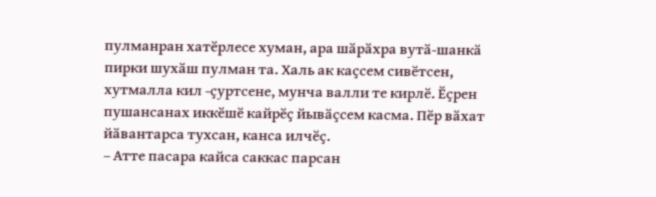пулманран хатӗрлесе хуман, ара шӑрӑхра вутӑ-шанкӑ пирки шухӑш пулман та. Халь ак каҫсем сивӗтсен, хутмалла кил -ҫуртсене, мунча валли те кирлӗ. Ӗҫрен пушансанах иккӗшӗ кайрӗҫ йывӑҫсем касма. Пӗр вӑхат йӑвантарса тухсан, канса илчӗҫ.
– Атте пасара кайса саккас парсан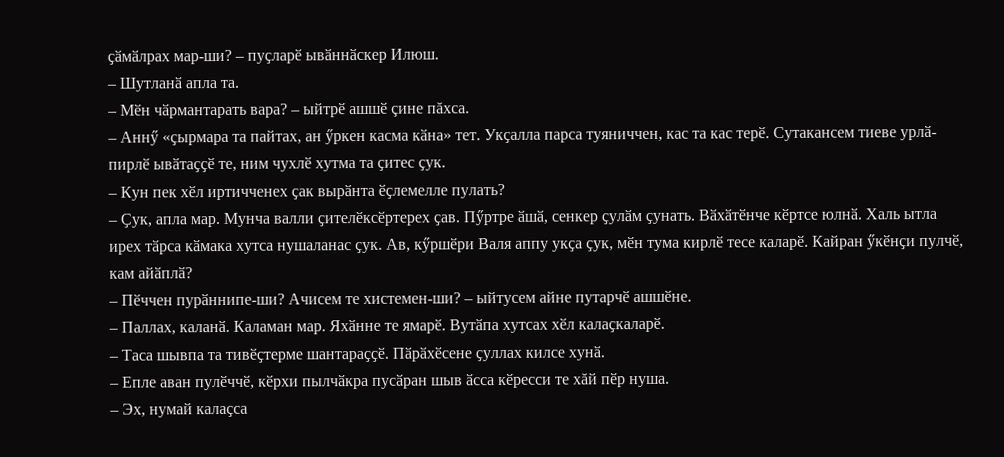ҫӑмӑлрах мар-ши? – пуҫларӗ ывӑннӑскер Илюш.
– Шутланӑ апла та.
– Мӗн чӑрмантарать вара? – ыйтрӗ ашшӗ çине пăхса.
– Аннӳ «ҫырмара та пайтах, ан ӳркен касма кӑна» тет. Укҫалла парса туяниччен, кас та кас терӗ. Сутакансем тиеве урлӑ-пирлӗ ывӑтаҫҫӗ те, ним чухлӗ хутма та ҫитес ҫук.
– Кун пек хӗл иртичченех ҫак вырӑнта ӗҫлемелле пулать?
– Ҫук, апла мар. Мунча валли ҫителӗксӗртерех ҫав. Пӳртре ӑшӑ, сенкер ҫулӑм ҫунать. Вӑхӑтӗнче кӗртсе юлнӑ. Халь ытла ирех тӑрса кӑмака хутса нушаланас ҫук. Ав, кӳршӗри Валя аппу укҫа ҫук, мӗн тума кирлӗ тесе каларӗ. Кайран ӳкӗнҫи пулчӗ, кам айӑплӑ?
– Пӗччен пурӑннипе-ши? Ачисем те хистемен-ши? – ыйтусем айне путарчӗ ашшӗне.
– Паллах, каланӑ. Каламан мар. Яхӑнне те ямарӗ. Вутӑпа хутсах хӗл калаҫкаларӗ.
– Таса шывпа та тивӗҫтерме шантараҫҫӗ. Пӑрӑхӗсене ҫуллах килсе хунӑ.
– Епле аван пулӗччӗ, кӗрхи пылчӑкра пусӑран шыв ӑсса кӗресси те хăй пӗр нуша.
– Эх, нумай калаҫса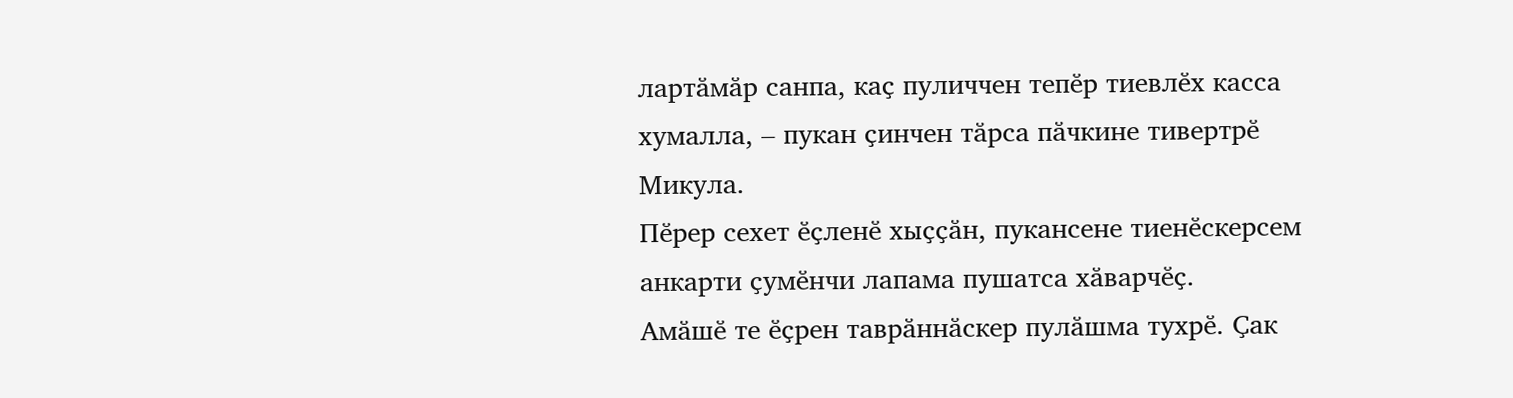лартӑмӑр санпа, каҫ пуличчен тепӗр тиевлӗх касса хумалла, – пукан ҫинчен тӑрса пӑчкине тивертрӗ Микула.
Пӗрер сехет ӗҫленӗ хыҫҫӑн, пукансене тиенӗскерсем анкарти ҫумӗнчи лапама пушатса хӑварчӗҫ.
Амӑшӗ те ӗҫрен таврӑннӑскер пулӑшма тухрӗ. Ҫак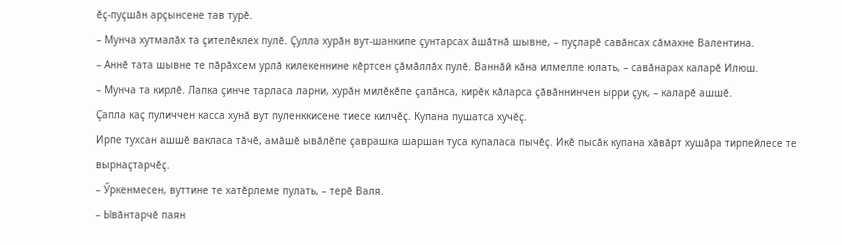ӗҫ-пуҫшӑн арҫынсене тав турӗ.
– Мунча хутмалӑх та ҫителӗклех пулӗ. Ҫулла хурӑн вут-шанкипе ҫунтарсах ӑшӑтнӑ шывне, – пуҫларӗ савӑнсах сӑмахне Валентина.
– Аннӗ тата шывне те пӑрӑхсем урлӑ килекеннине кӗртсен ҫӑмӑллӑх пулӗ. Ваннӑй кӑна илмелле юлать, – савӑнарах каларӗ Илюш.
– Мунча та кирлӗ. Лапка ҫинче тарласа ларни, хурӑн милӗкӗпе ҫапӑнса, кирӗк кӑларса ҫӑвӑннинчен ырри ҫук, – каларӗ ашшӗ.
Ҫапла каҫ пуличчен касса хунӑ вут пуленккисене тиесе килчӗҫ. Купана пушатса хучӗҫ.
Ирпе тухсан ашшӗ вакласа тӑчӗ, амӑшӗ ывӑлӗпе ҫаврашка шаршан туса купаласа пычӗҫ. Икӗ пысӑк купана хӑвӑрт хушӑра тирпейлесе те вырнаҫтарчӗҫ.
– Ӳркенмесен, вуттине те хатӗрлеме пулать, – терӗ Валя.
– Ывӑнтарчӗ паян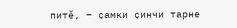питӗ, – ҫамки ҫинчи тарне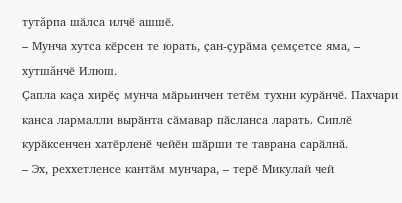тутăрпа шӑлса илчӗ ашшӗ.
– Мунча хутса кӗрсен те юрать, ҫан-ҫурӑма ҫемҫетсе яма, – хутшăнчӗ Илюш.
Ҫапла каҫа хирӗҫ мунча мӑрьинчен тетӗм тухни курӑнчӗ. Пахчари канса лармалли вырӑнта сӑмавар пӑсланса ларать. Сиплӗ курӑксенчен хатӗрленӗ чейӗн шӑрши те таврана сарӑлнӑ.
– Эх, реххетленсе кантӑм мунчара, – терӗ Микулай чей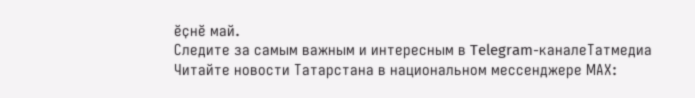ӗҫнӗ май.
Следите за самым важным и интересным в Telegram-каналеТатмедиа
Читайте новости Татарстана в национальном мессенджере MАХ: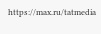https://max.ru/tatmedia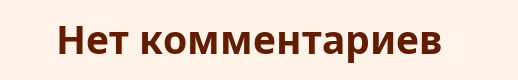Нет комментариев